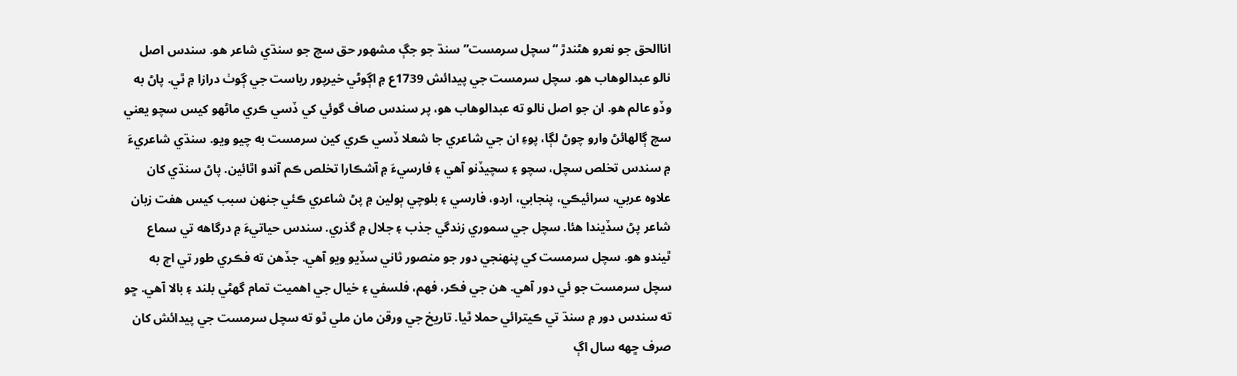اناالحق جو نعرو هڻندڙ “سچل سرمست” سنڌ جو جڳ مشھور حق سچ جو سنڌي شاعر ھو. سندس اصل نالو عبدالوھاب هو. سچل سرمست جي پيدائش 1739ع ۾ اڳوڻي خيرپور رياست جي ڳوٺ درازا ۾ ٿي. پاڻ به وڏو عالم هو. ان جو اصل نالو ته عبدالوھاب ھو، پر سندس صاف گوئي کي ڏسي ڪري ماڻھو کيس سچو يعني سچ ڳالھائڻ وارو چوڻ لڳا، پوءِ ان جي شاعري جا شعلا ڏسي ڪري کين سرمست به چيو ويو. سنڌي شاعريءَ ۾ سندس تخلص سچل، سچو ۽ سچيڏنو آهي ۽ فارسيءَ ۾ آشڪارا تخلص ڪم آندو اٿائين. پاڻ سنڌي کان علاوه عربي، سرائيڪي، پنجابي، اردو، فارسي ۽ بلوچي ٻولين ۾ پڻ شاعري ڪئي جنھن سبب کيس ھفت زبان شاعر پڻ سڏيندا هئا. سچل جي سموري زندگي جذب ۽ جلال ۾ گذري. سندس حياتيءَ ۾ درگاهه تي سماع ٿيندو هو. سچل سرمست کي پنهنجي دور جو منصور ثاني سڏيو ويو آهي. جڏهن ته فڪري طور تي اڄ به سچل سرمست جو ئي دور آهي. هن جي فڪر، فهم، فلسفي ۽ خيال جي اهميت تمام گهڻي بلند ۽ بالا آهي. ڇو ته سندس دور ۾ سنڌ تي ڪيترائي حملا ٿيا. تاريخ جي ورقن مان ملي ٿو ته سچل سرمست جي پيدائش کان صرف ڇهه سال اڳ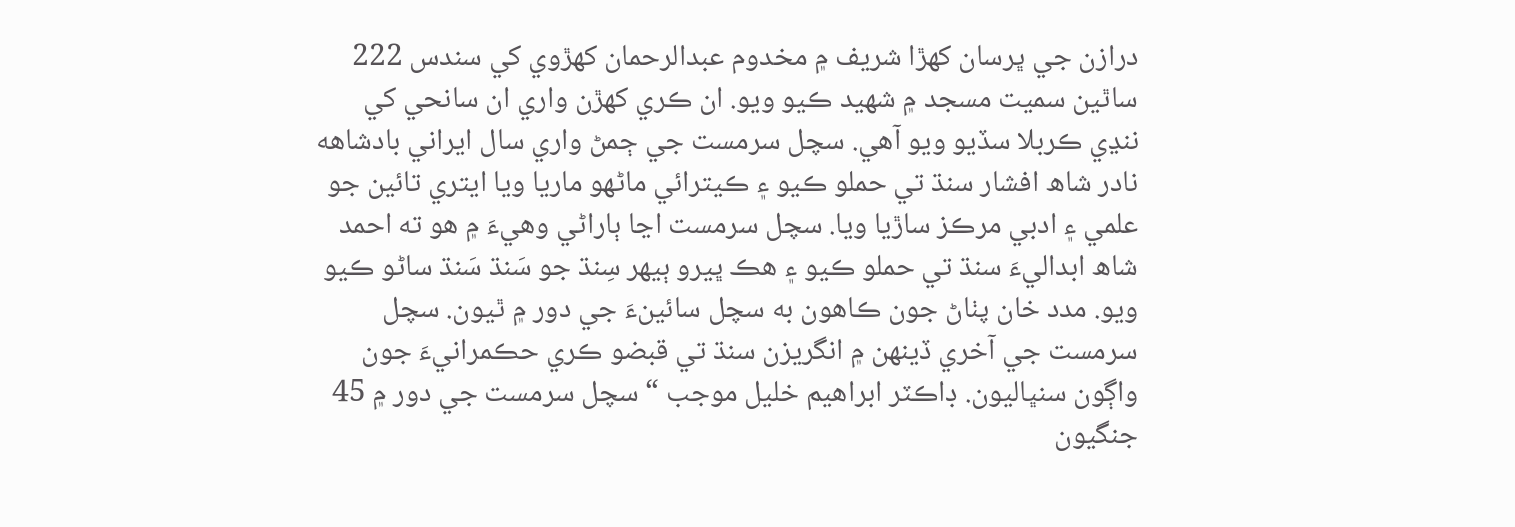درازن جي ڀرسان کهڙا شريف ۾ مخدوم عبدالرحمان کهڙوي کي سندس 222 ساٿين سميت مسجد ۾ شهيد ڪيو ويو. ان ڪري کهڙن واري ان سانحي کي ننڍي ڪربلا سڏيو ويو آهي. سچل سرمست جي ڄمڻ واري سال ايراني بادشاھه نادر شاھ افشار سنڌ تي حملو ڪيو ۽ ڪيترائي ماڻهو ماريا ويا ايتري تائين جو علمي ۽ ادبي مرڪز ساڙيا ويا. سچل سرمست اڃا ٻاراڻي وهيءَ ۾ هو ته احمد شاھ ابداليءَ سنڌ تي حملو ڪيو ۽ هڪ ڀيرو ٻيهر سِنڌ جو سَنڌ سَنڌ ساڻو ڪيو ويو. مدد خان پٺاڻ جون ڪاهون به سچل سائينءَ جي دور ۾ ٿيون. سچل سرمست جي آخري ڏينهن ۾ انگريزن سنڌ تي قبضو ڪري حڪمرانيءَ جون واڳون سنڀاليون. ڊاڪٽر ابراهيم خليل موجب “سچل سرمست جي دور ۾ 45 جنگيون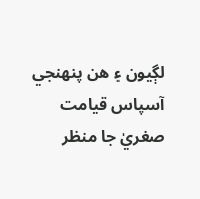لڳيون ۽ هن پنهنجي آسپاس قيامت صغريٰ جا منظر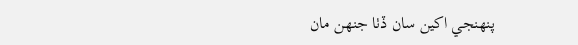پنهنجي اکين سان ڏٺا جنهن مان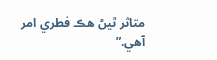متاثر ٿيڻ هڪ فطري امر آهي.”